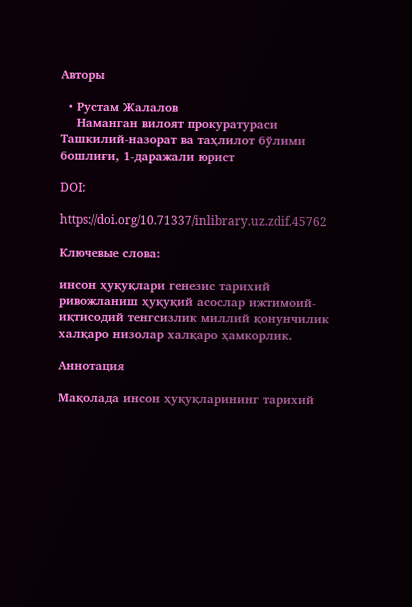Авторы

  • Рустам Жалалов
    Наманган вилоят прокуратураси Ташкилий-назорат ва таҳлилот бўлими бошлиғи, 1-даражали юрист

DOI:

https://doi.org/10.71337/inlibrary.uz.zdif.45762

Ключевые слова:

инсон ҳуқуқлари генезис тарихий ривожланиш ҳуқуқий асослар ижтимоий-иқтисодий тенгсизлик миллий қонунчилик халқаро низолар халқаро ҳамкорлик.

Аннотация

Мақолада инсон ҳуқуқларининг тарихий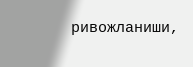ривожланиши,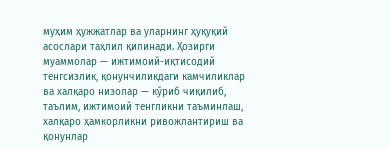муҳим ҳужжатлар ва уларнинг ҳуқуқий асослари таҳлил қилинади. Ҳозирги муаммолар — ижтимоий-иқтисодий тенгсизлик, қонунчиликдаги камчиликлар ва халқаро низолар — кўриб чиқилиб, таълим, ижтимоий тенгликни таъминлаш, халқаро ҳамкорликни ривожлантириш ва қонунлар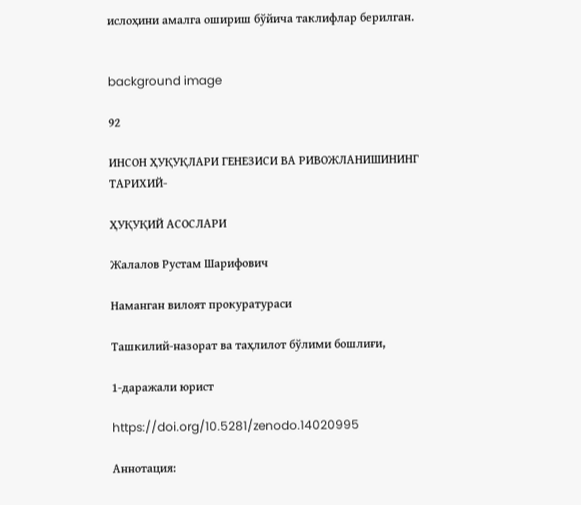ислоҳини амалга ошириш бўйича таклифлар берилган.


background image

92

ИНСОН ҲУҚУҚЛАРИ ГЕНЕЗИСИ ВА РИВОЖЛАНИШИНИНГ ТАРИХИЙ-

ҲУҚУҚИЙ АСОСЛАРИ

Жалалов Рустам Шарифович

Наманган вилоят прокуратураси

Ташкилий-назорат ва таҳлилот бўлими бошлиғи,

1-даражали юрист

https://doi.org/10.5281/zenodo.14020995

Аннотация: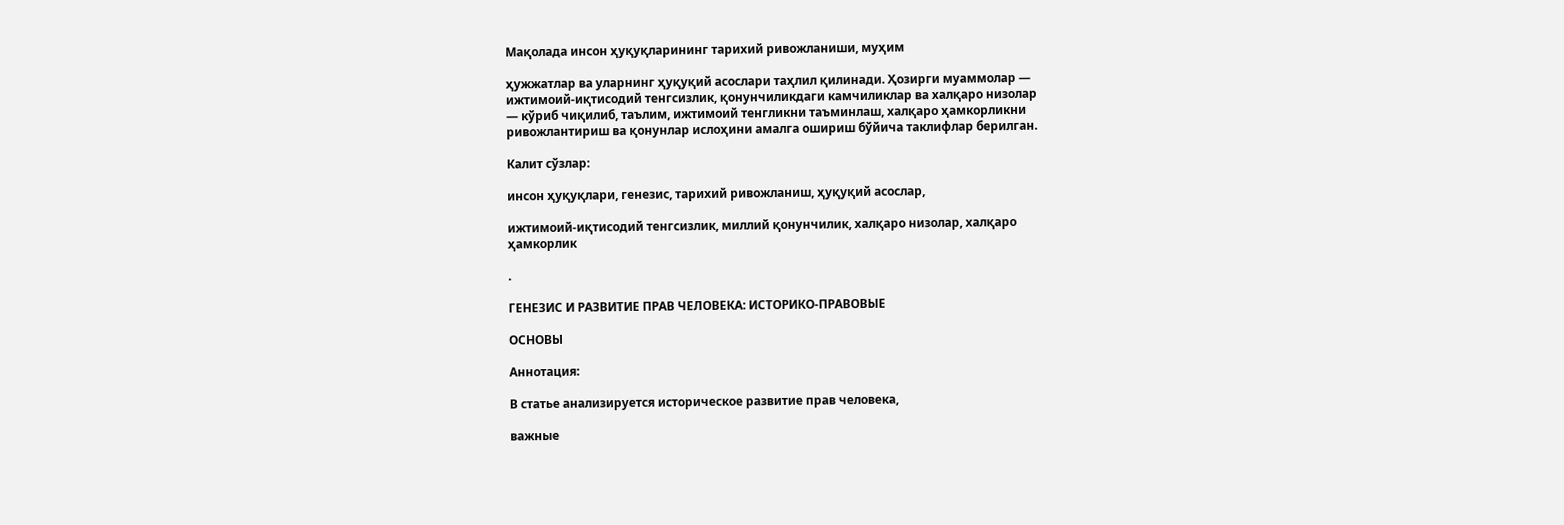Мақолада инсон ҳуқуқларининг тарихий ривожланиши, муҳим

ҳужжатлар ва уларнинг ҳуқуқий асослари таҳлил қилинади. Ҳозирги муаммолар —
ижтимоий-иқтисодий тенгсизлик, қонунчиликдаги камчиликлар ва халқаро низолар
— кўриб чиқилиб, таълим, ижтимоий тенгликни таъминлаш, халқаро ҳамкорликни
ривожлантириш ва қонунлар ислоҳини амалга ошириш бўйича таклифлар берилган.

Калит сўзлар:

инсон ҳуқуқлари, генезис, тарихий ривожланиш, ҳуқуқий асослар,

ижтимоий-иқтисодий тенгсизлик, миллий қонунчилик, халқаро низолар, халқаро
ҳамкорлик

.

ГЕНЕЗИС И РАЗВИТИЕ ПРАВ ЧЕЛОВЕКА: ИСТОРИКО-ПРАВОВЫЕ

ОСНОВЫ

Аннотация:

В статье анализируется историческое развитие прав человека,

важные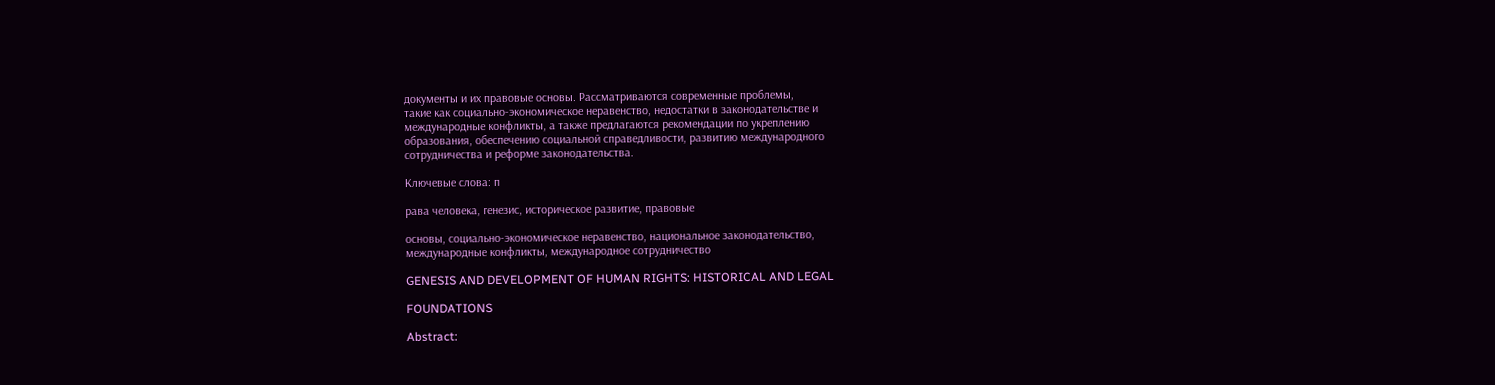документы и их правовые основы. Рассматриваются современные проблемы,
такие как социально-экономическое неравенство, недостатки в законодательстве и
международные конфликты, а также предлагаются рекомендации по укреплению
образования, обеспечению социальной справедливости, развитию международного
сотрудничества и реформе законодательства.

Ключевые слова: п

рава человека, генезис, историческое развитие, правовые

основы, социально-экономическое неравенство, национальное законодательство,
международные конфликты, международное сотрудничество

GENESIS AND DEVELOPMENT OF HUMAN RIGHTS: HISTORICAL AND LEGAL

FOUNDATIONS

Abstract: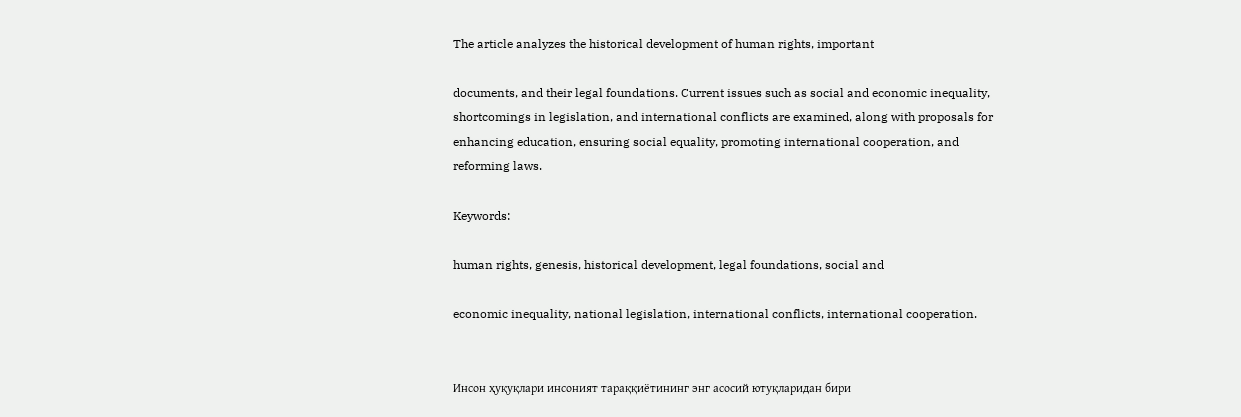The article analyzes the historical development of human rights, important

documents, and their legal foundations. Current issues such as social and economic inequality,
shortcomings in legislation, and international conflicts are examined, along with proposals for
enhancing education, ensuring social equality, promoting international cooperation, and
reforming laws.

Keywords:

human rights, genesis, historical development, legal foundations, social and

economic inequality, national legislation, international conflicts, international cooperation.


Инсон ҳуқуқлари инсоният тараққиётининг энг асосий ютуқларидан бири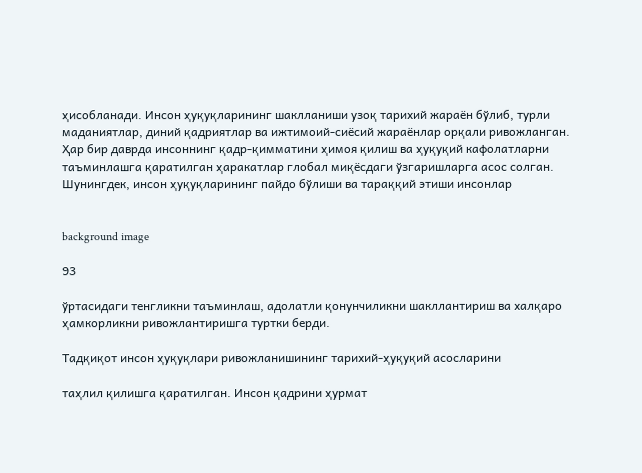ҳисобланади. Инсон ҳуқуқларининг шаклланиши узоқ тарихий жараён бўлиб, турли
маданиятлар, диний қадриятлар ва ижтимоий-сиёсий жараёнлар орқали ривожланган.
Ҳар бир даврда инсоннинг қадр-қимматини ҳимоя қилиш ва ҳуқуқий кафолатларни
таъминлашга қаратилган ҳаракатлар глобал миқёсдаги ўзгаришларга асос солган.
Шунингдек, инсон ҳуқуқларининг пайдо бўлиши ва тараққий этиши инсонлар


background image

93

ўртасидаги тенгликни таъминлаш, адолатли қонунчиликни шакллантириш ва халқаро
ҳамкорликни ривожлантиришга туртки берди.

Тадқиқот инсон ҳуқуқлари ривожланишининг тарихий-ҳуқуқий асосларини

таҳлил қилишга қаратилган. Инсон қадрини ҳурмат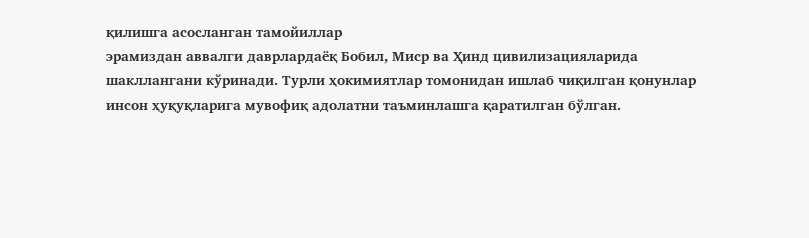қилишга асосланган тамойиллар
эрамиздан аввалги даврлардаёқ Бобил, Миср ва Ҳинд цивилизацияларида
шакллангани кўринади. Турли ҳокимиятлар томонидан ишлаб чиқилган қонунлар
инсон ҳуқуқларига мувофиқ адолатни таъминлашга қаратилган бўлган.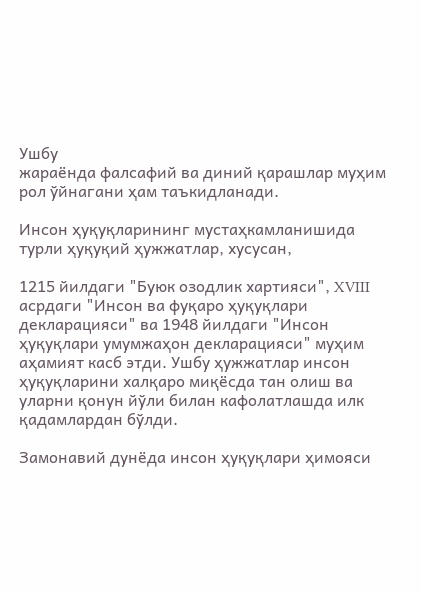Ушбу
жараёнда фалсафий ва диний қарашлар муҳим рол ўйнагани ҳам таъкидланади.

Инсон ҳуқуқларининг мустаҳкамланишида турли ҳуқуқий ҳужжатлар, хусусан,

1215 йилдаги "Буюк озодлик хартияси", XVIII асрдаги "Инсон ва фуқаро ҳуқуқлари
декларацияси" ва 1948 йилдаги "Инсон ҳуқуқлари умумжаҳон декларацияси" муҳим
аҳамият касб этди. Ушбу ҳужжатлар инсон ҳуқуқларини халқаро миқёсда тан олиш ва
уларни қонун йўли билан кафолатлашда илк қадамлардан бўлди.

Замонавий дунёда инсон ҳуқуқлари ҳимояси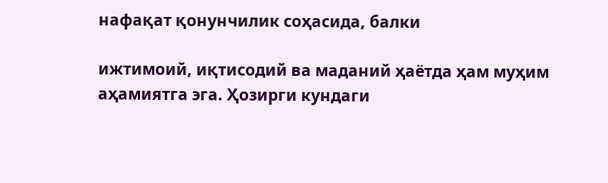нафақат қонунчилик соҳасида, балки

ижтимоий, иқтисодий ва маданий ҳаётда ҳам муҳим аҳамиятга эга. Ҳозирги кундаги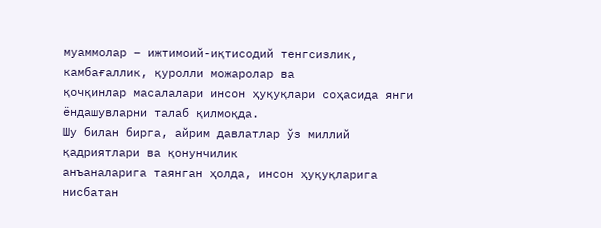муаммолар – ижтимоий-иқтисодий тенгсизлик, камбағаллик, қуролли можаролар ва
қочқинлар масалалари инсон ҳуқуқлари соҳасида янги ёндашувларни талаб қилмоқда.
Шу билан бирга, айрим давлатлар ўз миллий қадриятлари ва қонунчилик
анъаналарига таянган ҳолда, инсон ҳуқуқларига нисбатан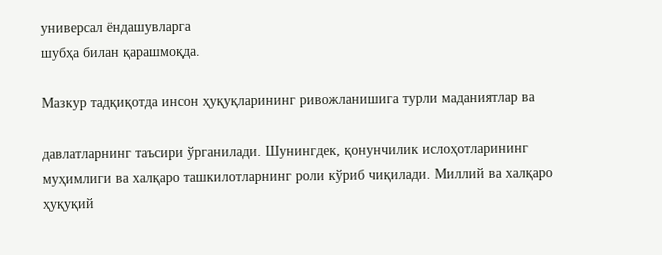универсал ёндашувларга
шубҳа билан қарашмоқда.

Мазкур тадқиқотда инсон ҳуқуқларининг ривожланишига турли маданиятлар ва

давлатларнинг таъсири ўрганилади. Шунингдек, қонунчилик ислоҳотларининг
муҳимлиги ва халқаро ташкилотларнинг роли кўриб чиқилади. Миллий ва халқаро
ҳуқуқий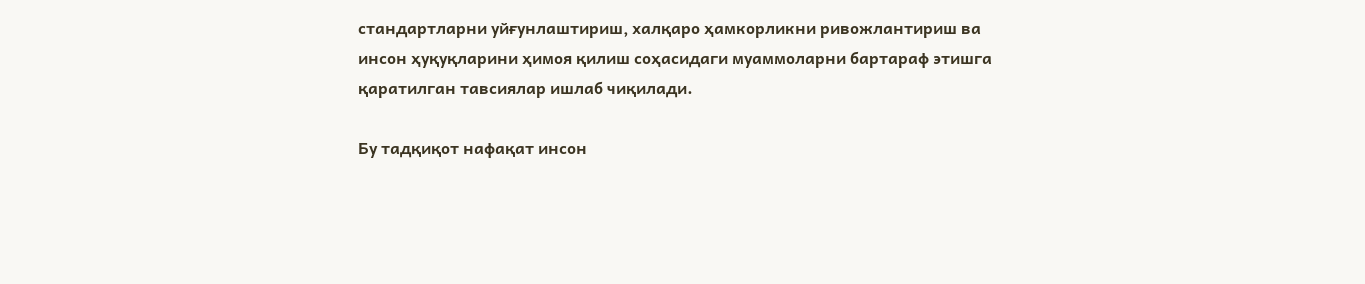стандартларни уйғунлаштириш, халқаро ҳамкорликни ривожлантириш ва
инсон ҳуқуқларини ҳимоя қилиш соҳасидаги муаммоларни бартараф этишга
қаратилган тавсиялар ишлаб чиқилади.

Бу тадқиқот нафақат инсон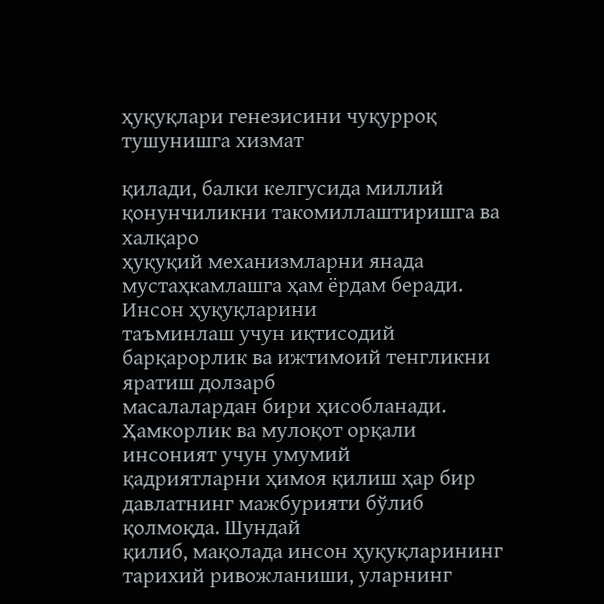ҳуқуқлари генезисини чуқурроқ тушунишга хизмат

қилади, балки келгусида миллий қонунчиликни такомиллаштиришга ва халқаро
ҳуқуқий механизмларни янада мустаҳкамлашга ҳам ёрдам беради. Инсон ҳуқуқларини
таъминлаш учун иқтисодий барқарорлик ва ижтимоий тенгликни яратиш долзарб
масалалардан бири ҳисобланади. Ҳамкорлик ва мулоқот орқали инсоният учун умумий
қадриятларни ҳимоя қилиш ҳар бир давлатнинг мажбурияти бўлиб қолмоқда. Шундай
қилиб, мақолада инсон ҳуқуқларининг тарихий ривожланиши, уларнинг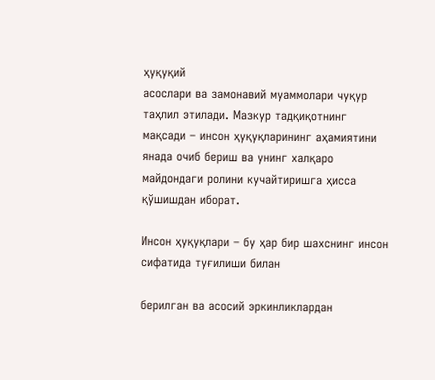ҳуқуқий
асослари ва замонавий муаммолари чуқур таҳлил этилади. Мазкур тадқиқотнинг
мақсади – инсон ҳуқуқларининг аҳамиятини янада очиб бериш ва унинг халқаро
майдондаги ролини кучайтиришга ҳисса қўшишдан иборат.

Инсон ҳуқуқлари – бу ҳар бир шахснинг инсон сифатида туғилиши билан

берилган ва асосий эркинликлардан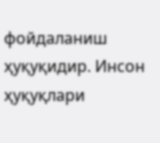фойдаланиш ҳуқуқидир. Инсон ҳуқуқлари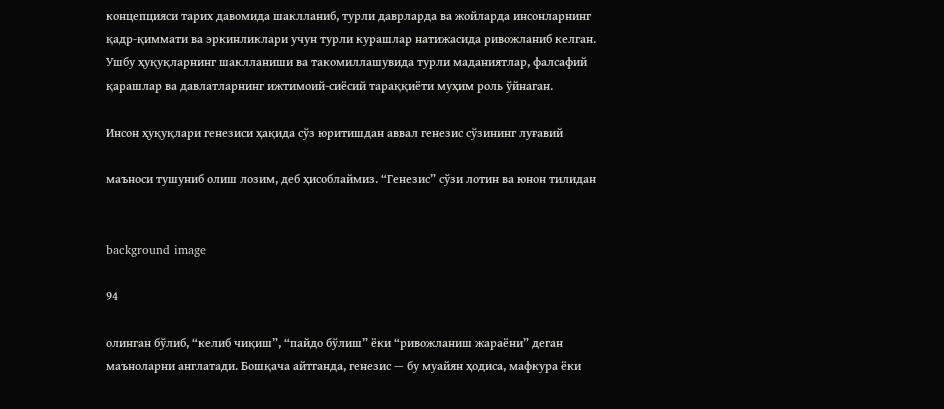концепцияси тарих давомида шаклланиб, турли даврларда ва жойларда инсонларнинг
қадр-қиммати ва эркинликлари учун турли курашлар натижасида ривожланиб келган.
Ушбу ҳуқуқларнинг шаклланиши ва такомиллашувида турли маданиятлар, фалсафий
қарашлар ва давлатларнинг ижтимоий-сиёсий тараққиёти муҳим роль ўйнаган.

Инсон ҳуқуқлари генезиси ҳақида сўз юритишдан аввал генезис сўзининг луғавий

маъноси тушуниб олиш лозим, деб ҳисоблаймиз. “Генезис” сўзи лотин ва юнон тилидан


background image

94

олинган бўлиб, “келиб чиқиш”, “пайдо бўлиш” ёки “ривожланиш жараёни” деган
маъноларни англатади. Бошқача айтганда, генезис — бу муайян ҳодиса, мафкура ёки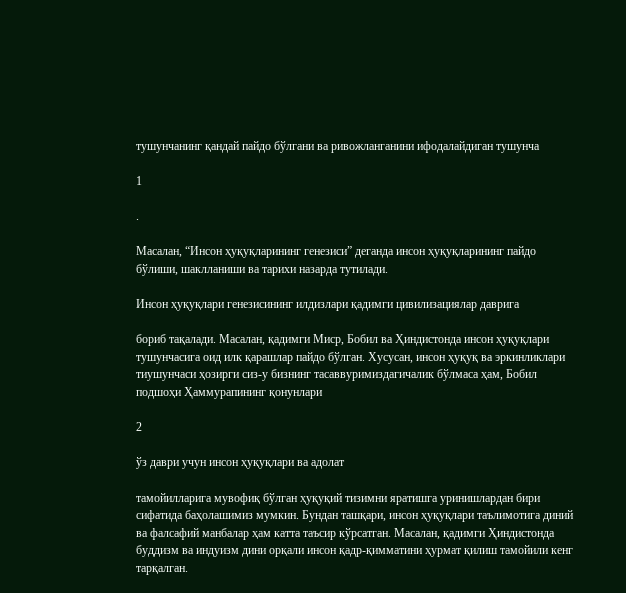тушунчанинг қандай пайдо бўлгани ва ривожланганини ифодалайдиган тушунча

1

.

Масалан, “Инсон ҳуқуқларининг генезиси” деганда инсон ҳуқуқларининг пайдо
бўлиши, шаклланиши ва тарихи назарда тутилади.

Инсон ҳуқуқлари генезисининг илдизлари қадимги цивилизациялар даврига

бориб тақалади. Масалан, қадимги Миср, Бобил ва Ҳиндистонда инсон ҳуқуқлари
тушунчасига оид илк қарашлар пайдо бўлган. Хусусан, инсон ҳуқуқ ва эркинликлари
тиушунчаси ҳозирги сиз-у бизнинг тасаввуримиздагичалик бўлмаса ҳам, Бобил
подшоҳи Ҳаммурапининг қонунлари

2

ўз даври учун инсон ҳуқуқлари ва адолат

тамойилларига мувофиқ бўлган ҳуқуқий тизимни яратишга уринишлардан бири
сифатида баҳолашимиз мумкин. Бундан ташқари, инсон ҳуқуқлари таълимотига диний
ва фалсафий манбалар ҳам катта таъсир кўрсатган. Масалан, қадимги Ҳиндистонда
буддизм ва индуизм дини орқали инсон қадр-қимматини ҳурмат қилиш тамойили кенг
тарқалган.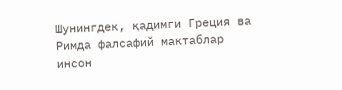Шунингдек, қадимги Греция ва Римда фалсафий мактаблар инсон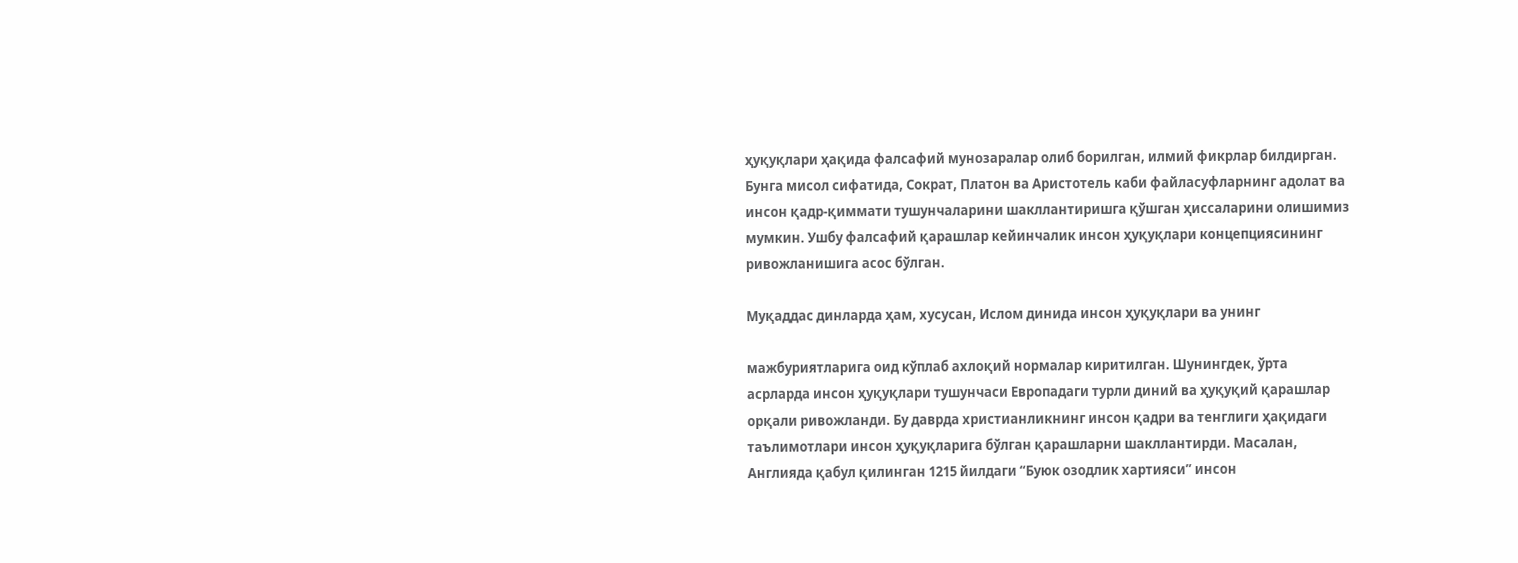ҳуқуқлари ҳақида фалсафий мунозаралар олиб борилган, илмий фикрлар билдирган.
Бунга мисол сифатида, Сократ, Платон ва Аристотель каби файласуфларнинг адолат ва
инсон қадр-қиммати тушунчаларини шакллантиришга қўшган ҳиссаларини олишимиз
мумкин. Ушбу фалсафий қарашлар кейинчалик инсон ҳуқуқлари концепциясининг
ривожланишига асос бўлган.

Муқаддас динларда ҳам, хусусан, Ислом динида инсон ҳуқуқлари ва унинг

мажбуриятларига оид кўплаб ахлоқий нормалар киритилган. Шунингдек, ўрта
асрларда инсон ҳуқуқлари тушунчаси Европадаги турли диний ва ҳуқуқий қарашлар
орқали ривожланди. Бу даврда христианликнинг инсон қадри ва тенглиги ҳақидаги
таълимотлари инсон ҳуқуқларига бўлган қарашларни шакллантирди. Масалан,
Англияда қабул қилинган 1215 йилдаги “Буюк озодлик хартияси” инсон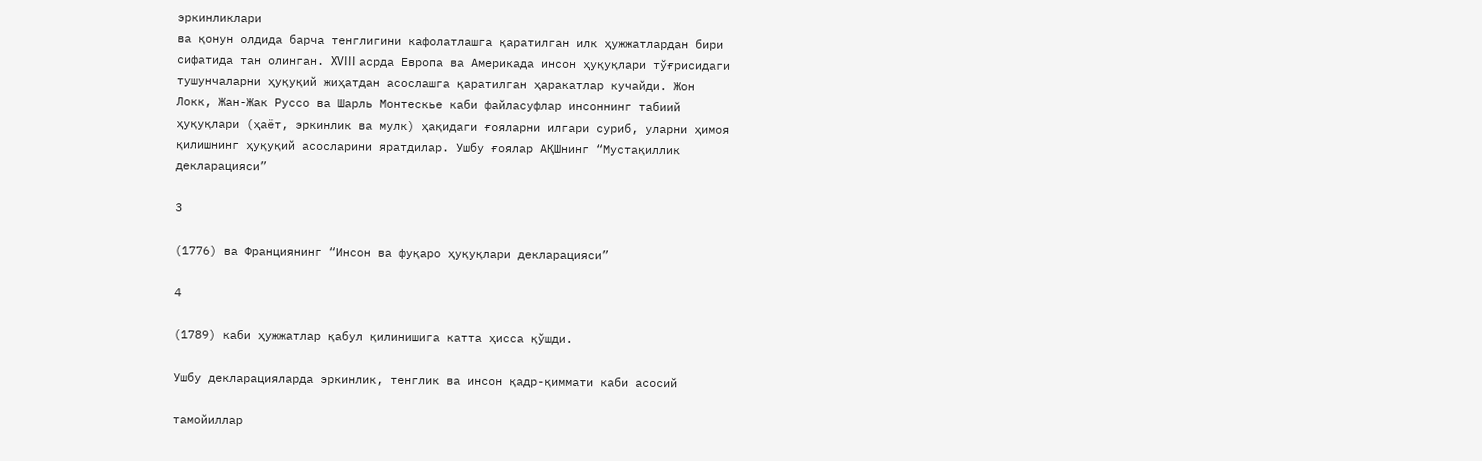эркинликлари
ва қонун олдида барча тенглигини кафолатлашга қаратилган илк ҳужжатлардан бири
сифатида тан олинган. XVIII асрда Европа ва Америкада инсон ҳуқуқлари тўғрисидаги
тушунчаларни ҳуқуқий жиҳатдан асослашга қаратилган ҳаракатлар кучайди. Жон
Локк, Жан-Жак Руссо ва Шарль Монтескье каби файласуфлар инсоннинг табиий
ҳуқуқлари (ҳаёт, эркинлик ва мулк) ҳақидаги ғояларни илгари суриб, уларни ҳимоя
қилишнинг ҳуқуқий асосларини яратдилар. Ушбу ғоялар АҚШнинг “Мустақиллик
декларацияси”

3

(1776) ва Франциянинг “Инсон ва фуқаро ҳуқуқлари декларацияси”

4

(1789) каби ҳужжатлар қабул қилинишига катта ҳисса қўшди.

Ушбу декларацияларда эркинлик, тенглик ва инсон қадр-қиммати каби асосий

тамойиллар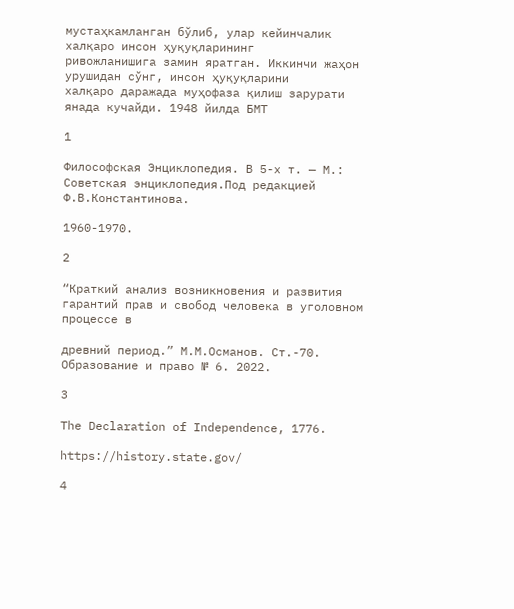мустаҳкамланган бўлиб, улар кейинчалик халқаро инсон ҳуқуқларининг
ривожланишига замин яратган. Иккинчи жаҳон урушидан сўнг, инсон ҳуқуқларини
халқаро даражада муҳофаза қилиш зарурати янада кучайди. 1948 йилда БМТ

1

Философская Энциклопедия. В 5-х т. — М.: Советская энциклопедия.Под редакцией Ф.В.Константинова.

1960-1970.

2

“Краткий анализ возникновения и развития гарантий прав и свобод человека в уголовном процессе в

древний период.” М.М.Османов. Ст.-70. Образование и право № 6. 2022.

3

The Declaration of Independence, 1776.

https://history.state.gov/

4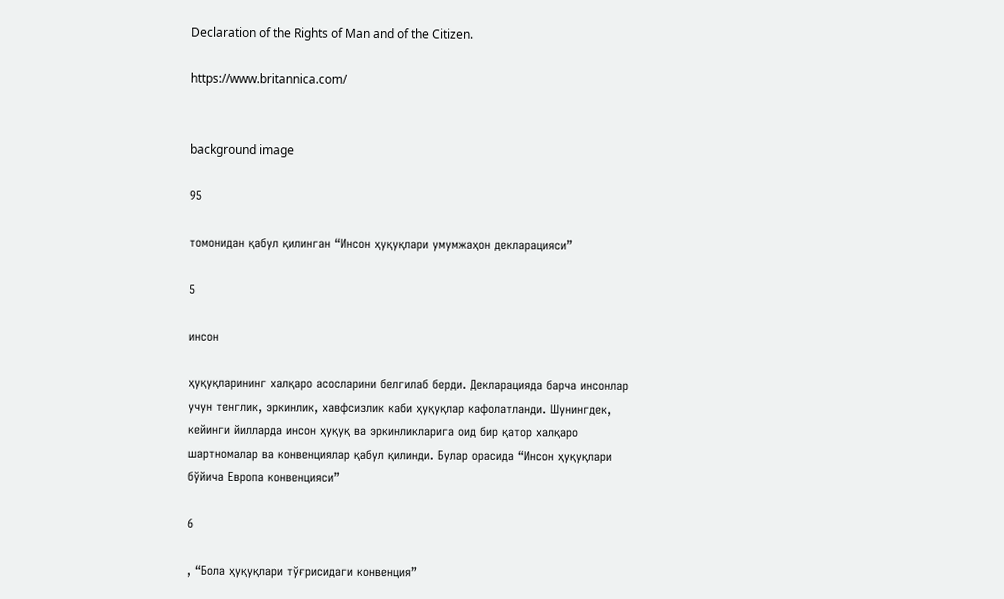Declaration of the Rights of Man and of the Citizen.

https://www.britannica.com/


background image

95

томонидан қабул қилинган “Инсон ҳуқуқлари умумжаҳон декларацияси”

5

инсон

ҳуқуқларининг халқаро асосларини белгилаб берди. Декларацияда барча инсонлар
учун тенглик, эркинлик, хавфсизлик каби ҳуқуқлар кафолатланди. Шунингдек,
кейинги йилларда инсон ҳуқуқ ва эркинликларига оид бир қатор халқаро
шартномалар ва конвенциялар қабул қилинди. Булар орасида “Инсон ҳуқуқлари
бўйича Европа конвенцияси”

6

, “Бола ҳуқуқлари тўғрисидаги конвенция”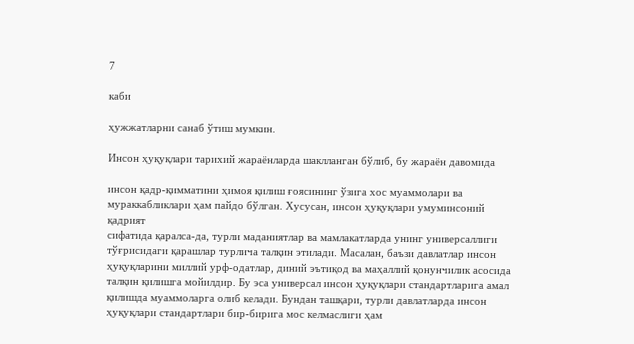7

каби

ҳужжатларни санаб ўтиш мумкин.

Инсон ҳуқуқлари тарихий жараёнларда шаклланган бўлиб, бу жараён давомида

инсон қадр-қимматини ҳимоя қилиш ғоясининг ўзига хос муаммолари ва
мураккабликлари ҳам пайдо бўлган. Хусусан, инсон ҳуқуқлари умуминсоний қадрият
сифатида қаралса-да, турли маданиятлар ва мамлакатларда унинг универсаллиги
тўғрисидаги қарашлар турлича талқин этилади. Масалан, баъзи давлатлар инсон
ҳуқуқларини миллий урф-одатлар, диний эътиқод ва маҳаллий қонунчилик асосида
талқин қилишга мойилдир. Бу эса универсал инсон ҳуқуқлари стандартларига амал
қилишда муаммоларга олиб келади. Бундан ташқари, турли давлатларда инсон
ҳуқуқлари стандартлари бир-бирига мос келмаслиги ҳам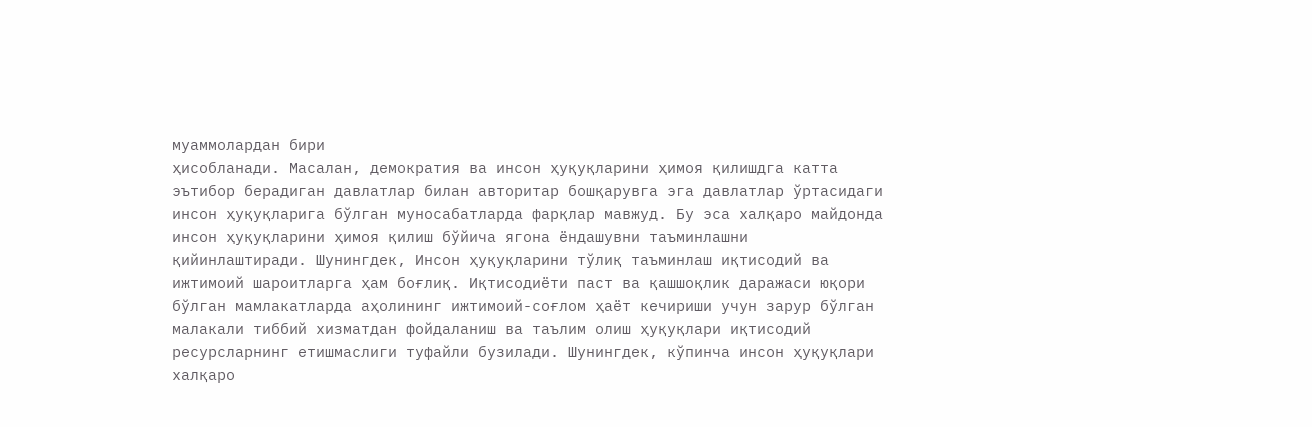муаммолардан бири
ҳисобланади. Масалан, демократия ва инсон ҳуқуқларини ҳимоя қилишдга катта
эътибор берадиган давлатлар билан авторитар бошқарувга эга давлатлар ўртасидаги
инсон ҳуқуқларига бўлган муносабатларда фарқлар мавжуд. Бу эса халқаро майдонда
инсон ҳуқуқларини ҳимоя қилиш бўйича ягона ёндашувни таъминлашни
қийинлаштиради. Шунингдек, Инсон ҳуқуқларини тўлиқ таъминлаш иқтисодий ва
ижтимоий шароитларга ҳам боғлиқ. Иқтисодиёти паст ва қашшоқлик даражаси юқори
бўлган мамлакатларда аҳолининг ижтимоий-соғлом ҳаёт кечириши учун зарур бўлган
малакали тиббий хизматдан фойдаланиш ва таълим олиш ҳуқуқлари иқтисодий
ресурсларнинг етишмаслиги туфайли бузилади. Шунингдек, кўпинча инсон ҳуқуқлари
халқаро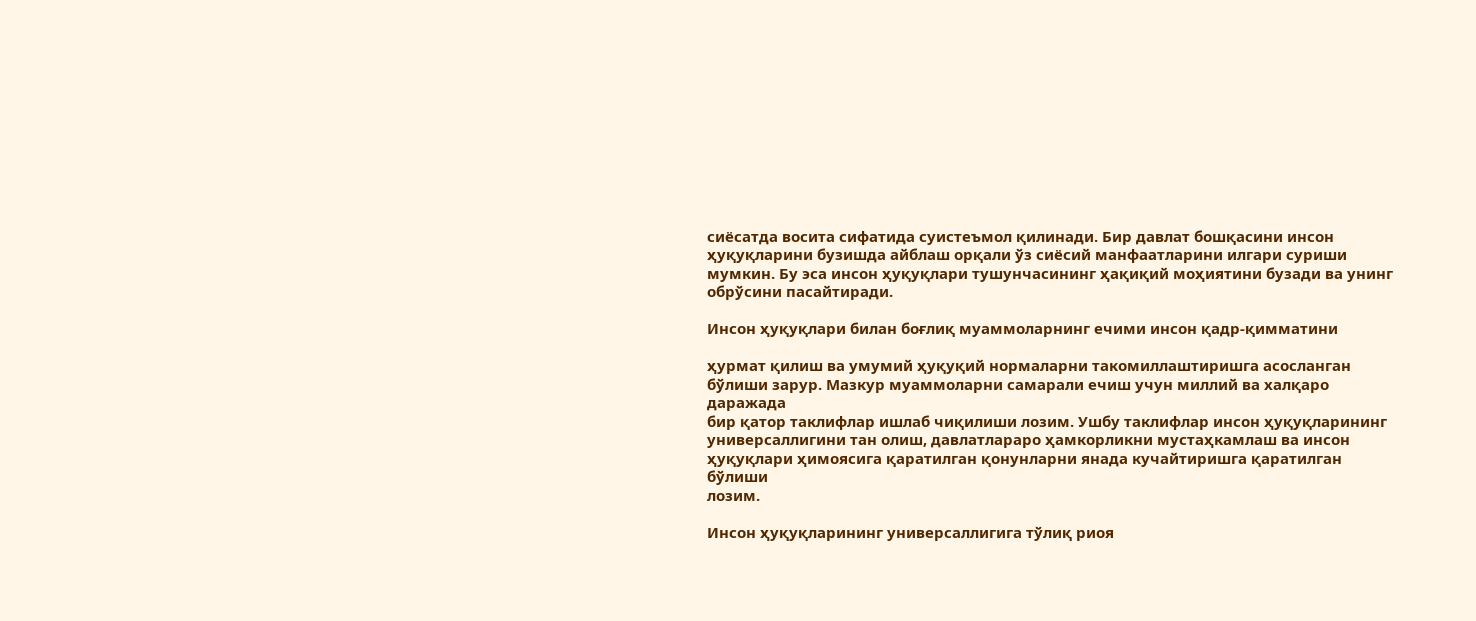сиёсатда восита сифатида суистеъмол қилинади. Бир давлат бошқасини инсон
ҳуқуқларини бузишда айблаш орқали ўз сиёсий манфаатларини илгари суриши
мумкин. Бу эса инсон ҳуқуқлари тушунчасининг ҳақиқий моҳиятини бузади ва унинг
обрўсини пасайтиради.

Инсон ҳуқуқлари билан боғлиқ муаммоларнинг ечими инсон қадр-қимматини

ҳурмат қилиш ва умумий ҳуқуқий нормаларни такомиллаштиришга асосланган
бўлиши зарур. Мазкур муаммоларни самарали ечиш учун миллий ва халқаро даражада
бир қатор таклифлар ишлаб чиқилиши лозим. Ушбу таклифлар инсон ҳуқуқларининг
универсаллигини тан олиш, давлатлараро ҳамкорликни мустаҳкамлаш ва инсон
ҳуқуқлари ҳимоясига қаратилган қонунларни янада кучайтиришга қаратилган бўлиши
лозим.

Инсон ҳуқуқларининг универсаллигига тўлиқ риоя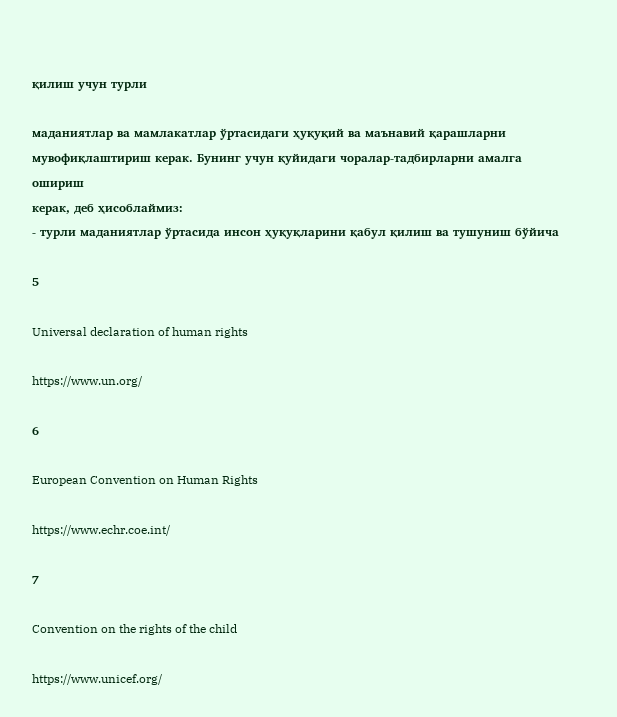қилиш учун турли

маданиятлар ва мамлакатлар ўртасидаги ҳуқуқий ва маънавий қарашларни
мувофиқлаштириш керак. Бунинг учун қуйидаги чоралар-тадбирларни амалга ошириш
керак, деб ҳисоблаймиз:
- турли маданиятлар ўртасида инсон ҳуқуқларини қабул қилиш ва тушуниш бўйича

5

Universal declaration of human rights

https://www.un.org/

6

European Convention on Human Rights

https://www.echr.coe.int/

7

Convention on the rights of the child

https://www.unicef.org/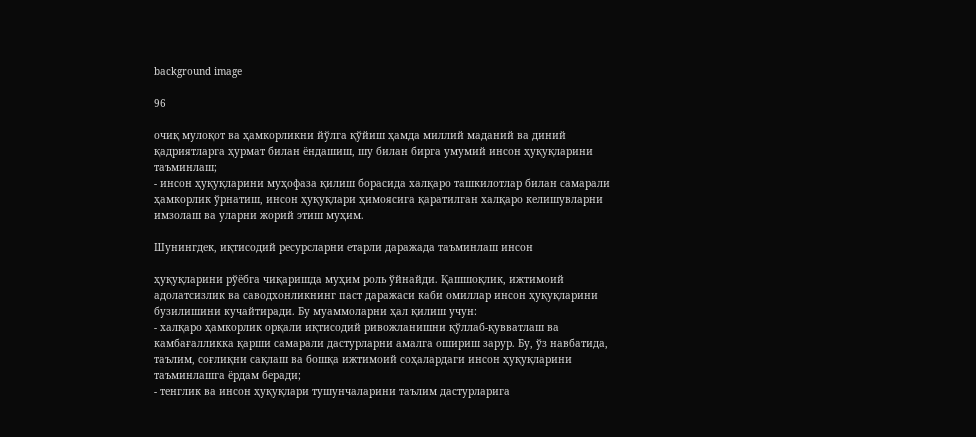background image

96

очиқ мулоқот ва ҳамкорликни йўлга қўйиш ҳамда миллий маданий ва диний
қадриятларга ҳурмат билан ёндашиш, шу билан бирга умумий инсон ҳуқуқларини
таъминлаш;
- инсон ҳуқуқларини муҳофаза қилиш борасида халқаро ташкилотлар билан самарали
ҳамкорлик ўрнатиш, инсон ҳуқуқлари ҳимоясига қаратилган халқаро келишувларни
имзолаш ва уларни жорий этиш муҳим.

Шунингдек, иқтисодий ресурсларни етарли даражада таъминлаш инсон

ҳуқуқларини рўёбга чиқаришда муҳим роль ўйнайди. Қашшоқлик, ижтимоий
адолатсизлик ва саводхонликнинг паст даражаси каби омиллар инсон ҳуқуқларини
бузилишини кучайтиради. Бу муаммоларни ҳал қилиш учун:
- халқаро ҳамкорлик орқали иқтисодий ривожланишни қўллаб-қувватлаш ва
камбағалликка қарши самарали дастурларни амалга ошириш зарур. Бу, ўз навбатида,
таълим, соғлиқни сақлаш ва бошқа ижтимоий соҳалардаги инсон ҳуқуқларини
таъминлашга ёрдам беради;
- тенглик ва инсон ҳуқуқлари тушунчаларини таълим дастурларига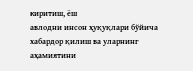киритиш, ёш
авлодни инсон ҳуқуқлари бўйича хабардор қилиш ва уларнинг аҳамиятини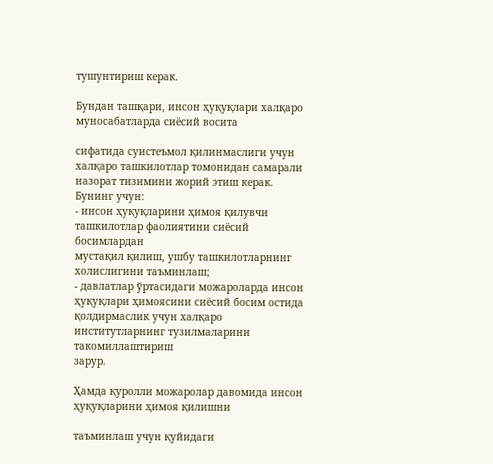тушунтириш керак.

Бундан ташқари, инсон ҳуқуқлари халқаро муносабатларда сиёсий восита

сифатида суистеъмол қилинмаслиги учун халқаро ташкилотлар томонидан самарали
назорат тизимини жорий этиш керак. Бунинг учун:
- инсон ҳуқуқларини ҳимоя қилувчи ташкилотлар фаолиятини сиёсий босимлардан
мустақил қилиш, ушбу ташкилотларнинг холислигини таъминлаш;
- давлатлар ўртасидаги можароларда инсон ҳуқуқлари ҳимоясини сиёсий босим остида
қолдирмаслик учун халқаро институтларнинг тузилмаларини такомиллаштириш
зарур.

Ҳамда қуролли можаролар давомида инсон ҳуқуқларини ҳимоя қилишни

таъминлаш учун қуйидаги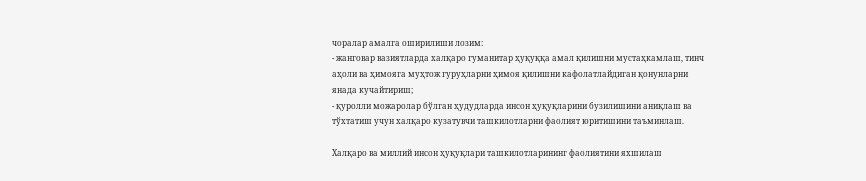чоралар амалга оширилиши лозим:
- жанговар вазиятларда халқаро гуманитар ҳуқуққа амал қилишни мустаҳкамлаш, тинч
аҳоли ва ҳимояга муҳтож гуруҳларни ҳимоя қилишни кафолатлайдиган қонунларни
янада кучайтириш;
- қуролли можаролар бўлган ҳудудларда инсон ҳуқуқларини бузилишини аниқлаш ва
тўхтатиш учун халқаро кузатувчи ташкилотларни фаолият юритишини таъминлаш.

Халқаро ва миллий инсон ҳуқуқлари ташкилотларининг фаолиятини яхшилаш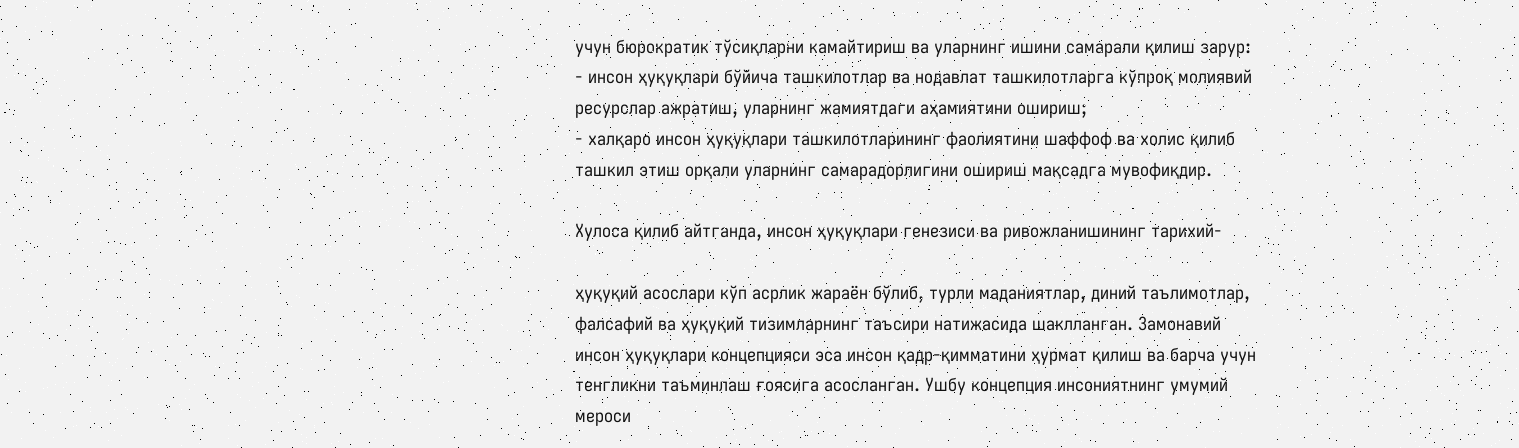учун бюрократик тўсиқларни камайтириш ва уларнинг ишини самарали қилиш зарур:
- инсон ҳуқуқлари бўйича ташкилотлар ва нодавлат ташкилотларга кўпроқ молиявий
ресурслар ажратиш, уларнинг жамиятдаги аҳамиятини ошириш;
- халқаро инсон ҳуқуқлари ташкилотларининг фаолиятини шаффоф ва холис қилиб
ташкил этиш орқали уларнинг самарадорлигини ошириш мақсадга мувофиқдир.

Хулоса қилиб айтганда, инсон ҳуқуқлари генезиси ва ривожланишининг тарихий-

ҳуқуқий асослари кўп асрлик жараён бўлиб, турли маданиятлар, диний таълимотлар,
фалсафий ва ҳуқуқий тизимларнинг таъсири натижасида шаклланган. Замонавий
инсон ҳуқуқлари концепцияси эса инсон қадр-қимматини ҳурмат қилиш ва барча учун
тенгликни таъминлаш ғоясига асосланган. Ушбу концепция инсониятнинг умумий
мероси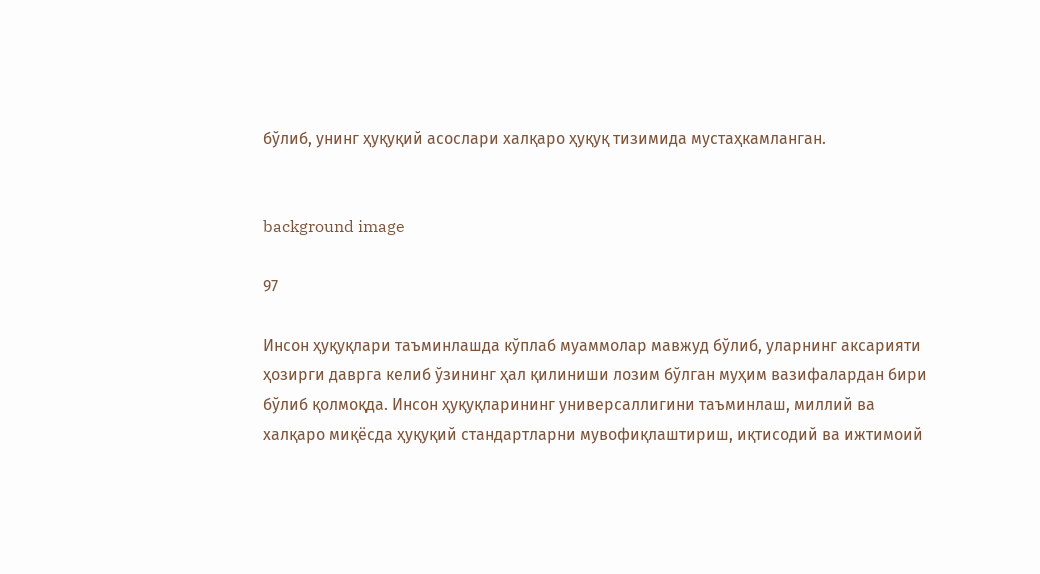бўлиб, унинг ҳуқуқий асослари халқаро ҳуқуқ тизимида мустаҳкамланган.


background image

97

Инсон ҳуқуқлари таъминлашда кўплаб муаммолар мавжуд бўлиб, уларнинг аксарияти
ҳозирги даврга келиб ўзининг ҳал қилиниши лозим бўлган муҳим вазифалардан бири
бўлиб қолмоқда. Инсон ҳуқуқларининг универсаллигини таъминлаш, миллий ва
халқаро миқёсда ҳуқуқий стандартларни мувофиқлаштириш, иқтисодий ва ижтимоий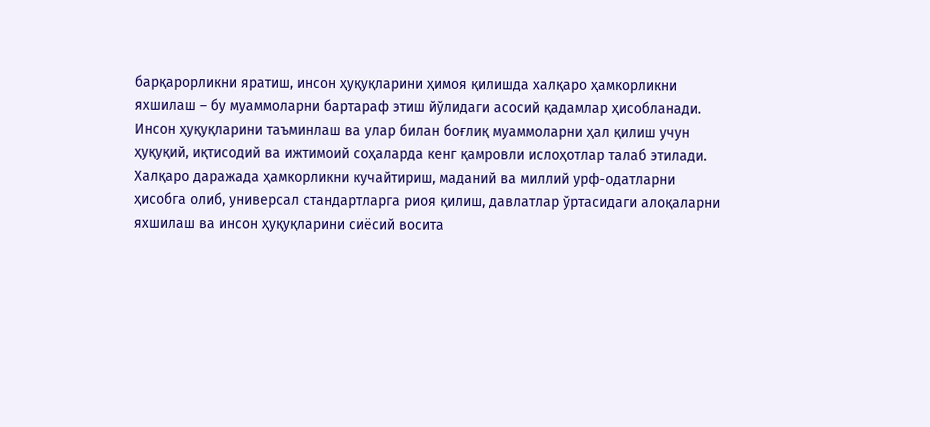барқарорликни яратиш, инсон ҳуқуқларини ҳимоя қилишда халқаро ҳамкорликни
яхшилаш – бу муаммоларни бартараф этиш йўлидаги асосий қадамлар ҳисобланади.
Инсон ҳуқуқларини таъминлаш ва улар билан боғлиқ муаммоларни ҳал қилиш учун
ҳуқуқий, иқтисодий ва ижтимоий соҳаларда кенг қамровли ислоҳотлар талаб этилади.
Халқаро даражада ҳамкорликни кучайтириш, маданий ва миллий урф-одатларни
ҳисобга олиб, универсал стандартларга риоя қилиш, давлатлар ўртасидаги алоқаларни
яхшилаш ва инсон ҳуқуқларини сиёсий восита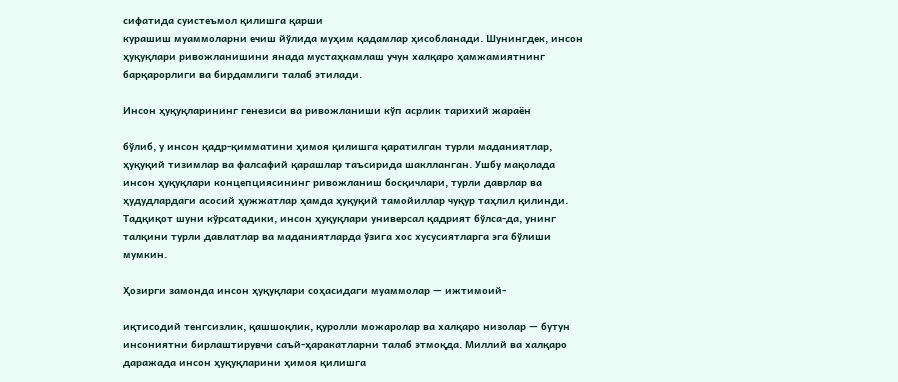сифатида суистеъмол қилишга қарши
курашиш муаммоларни ечиш йўлида муҳим қадамлар ҳисобланади. Шунингдек, инсон
ҳуқуқлари ривожланишини янада мустаҳкамлаш учун халқаро ҳамжамиятнинг
барқарорлиги ва бирдамлиги талаб этилади.

Инсон ҳуқуқларининг генезиси ва ривожланиши кўп асрлик тарихий жараён

бўлиб, у инсон қадр-қимматини ҳимоя қилишга қаратилган турли маданиятлар,
ҳуқуқий тизимлар ва фалсафий қарашлар таъсирида шаклланган. Ушбу мақолада
инсон ҳуқуқлари концепциясининг ривожланиш босқичлари, турли даврлар ва
ҳудудлардаги асосий ҳужжатлар ҳамда ҳуқуқий тамойиллар чуқур таҳлил қилинди.
Тадқиқот шуни кўрсатадики, инсон ҳуқуқлари универсал қадрият бўлса-да, унинг
талқини турли давлатлар ва маданиятларда ўзига хос хусусиятларга эга бўлиши
мумкин.

Ҳозирги замонда инсон ҳуқуқлари соҳасидаги муаммолар — ижтимоий-

иқтисодий тенгсизлик, қашшоқлик, қуролли можаролар ва халқаро низолар — бутун
инсониятни бирлаштирувчи саъй-ҳаракатларни талаб этмоқда. Миллий ва халқаро
даражада инсон ҳуқуқларини ҳимоя қилишга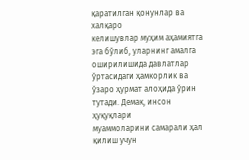қаратилган қонунлар ва халқаро
келишувлар муҳим аҳамиятга эга бўлиб, уларнинг амалга оширилишида давлатлар
ўртасидаги ҳамкорлик ва ўзаро ҳурмат алоҳида ўрин тутади. Демак, инсон ҳуқуқлари
муаммоларини самарали ҳал қилиш учун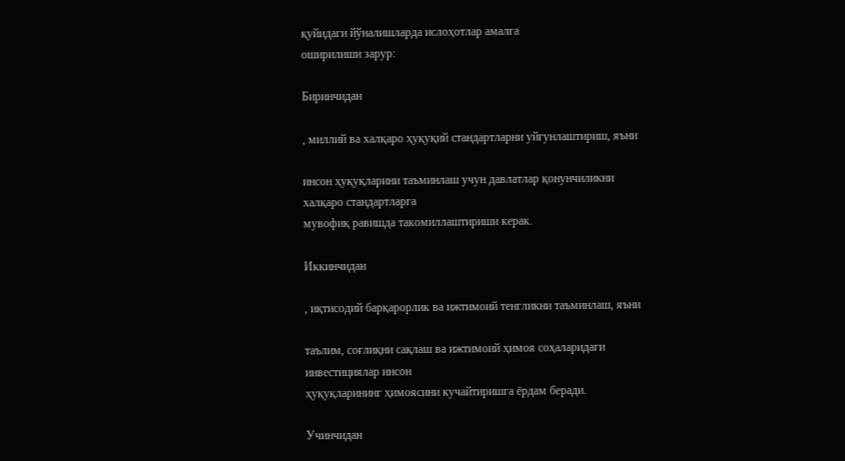қуйидаги йўналишларда ислоҳотлар амалга
оширилиши зарур:

Биринчидан

, миллий ва халқаро ҳуқуқий стандартларни уйғунлаштириш, яъни

инсон ҳуқуқларини таъминлаш учун давлатлар қонунчиликни халқаро стандартларга
мувофиқ равишда такомиллаштириши керак.

Иккинчидан

, иқтисодий барқарорлик ва ижтимоий тенгликни таъминлаш, яъни

таълим, соғлиқни сақлаш ва ижтимоий ҳимоя соҳаларидаги инвестициялар инсон
ҳуқуқларининг ҳимоясини кучайтиришга ёрдам беради.

Учинчидан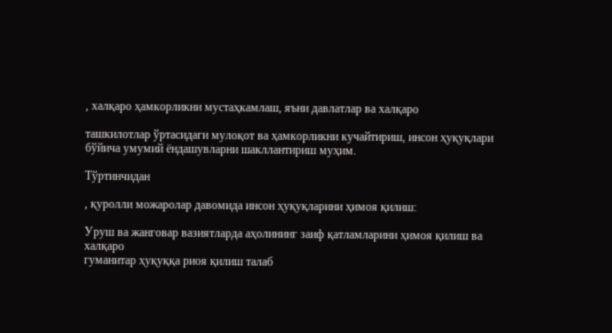, халқаро ҳамкорликни мустаҳкамлаш, яъни давлатлар ва халқаро

ташкилотлар ўртасидаги мулоқот ва ҳамкорликни кучайтириш, инсон ҳуқуқлари
бўйича умумий ёндашувларни шакллантириш муҳим.

Тўртинчидан

, қуролли можаролар давомида инсон ҳуқуқларини ҳимоя қилиш:

Уруш ва жанговар вазиятларда аҳолининг заиф қатламларини ҳимоя қилиш ва халқаро
гуманитар ҳуқуққа риоя қилиш талаб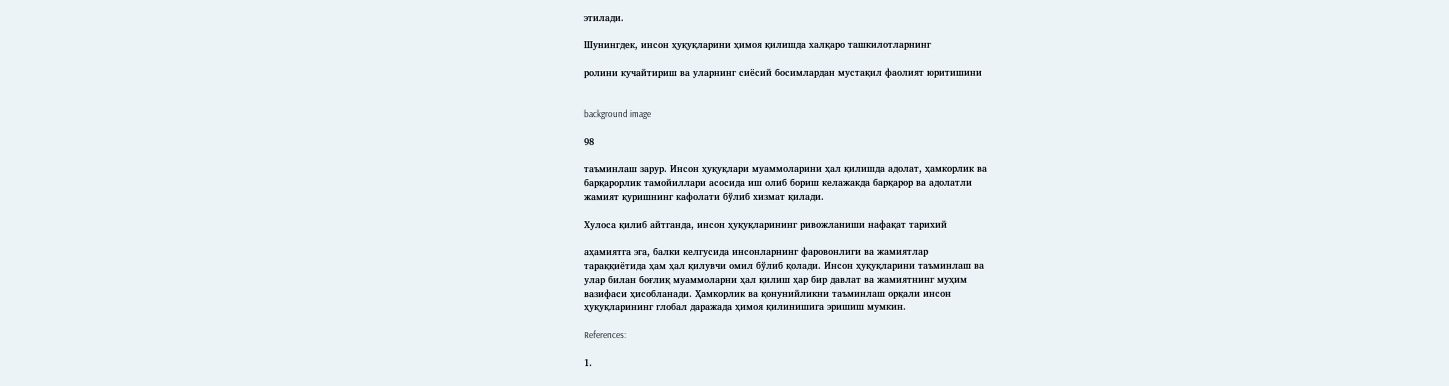этилади.

Шунингдек, инсон ҳуқуқларини ҳимоя қилишда халқаро ташкилотларнинг

ролини кучайтириш ва уларнинг сиёсий босимлардан мустақил фаолият юритишини


background image

98

таъминлаш зарур. Инсон ҳуқуқлари муаммоларини ҳал қилишда адолат, ҳамкорлик ва
барқарорлик тамойиллари асосида иш олиб бориш келажакда барқарор ва адолатли
жамият қуришнинг кафолати бўлиб хизмат қилади.

Хулоса қилиб айтганда, инсон ҳуқуқларининг ривожланиши нафақат тарихий

аҳамиятга эга, балки келгусида инсонларнинг фаровонлиги ва жамиятлар
тараққиётида ҳам ҳал қилувчи омил бўлиб қолади. Инсон ҳуқуқларини таъминлаш ва
улар билан боғлиқ муаммоларни ҳал қилиш ҳар бир давлат ва жамиятнинг муҳим
вазифаси ҳисобланади. Ҳамкорлик ва қонунийликни таъминлаш орқали инсон
ҳуқуқларининг глобал даражада ҳимоя қилинишига эришиш мумкин.

References:

1.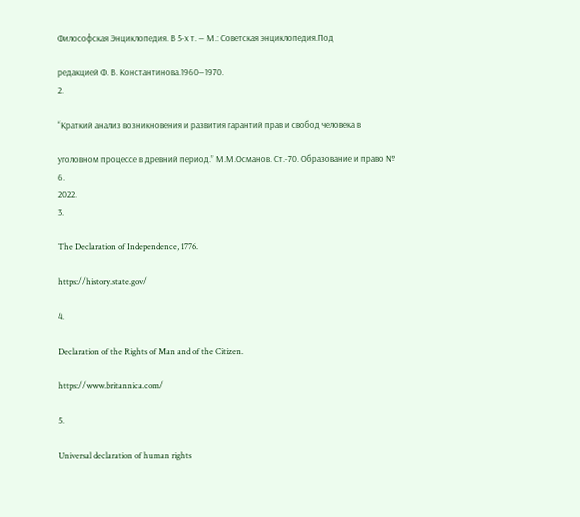Философская Энциклопедия. В 5-х т. — М.: Советская энциклопедия.Под

редакцией Ф. В. Константинова.1960—1970.
2.

“Краткий анализ возникновения и развития гарантий прав и свобод человека в

уголовном процессе в древний период.” М.М.Османов. Ст.-70. Образование и право № 6.
2022.
3.

The Declaration of Independence, 1776.

https://history.state.gov/

4.

Declaration of the Rights of Man and of the Citizen.

https://www.britannica.com/

5.

Universal declaration of human rights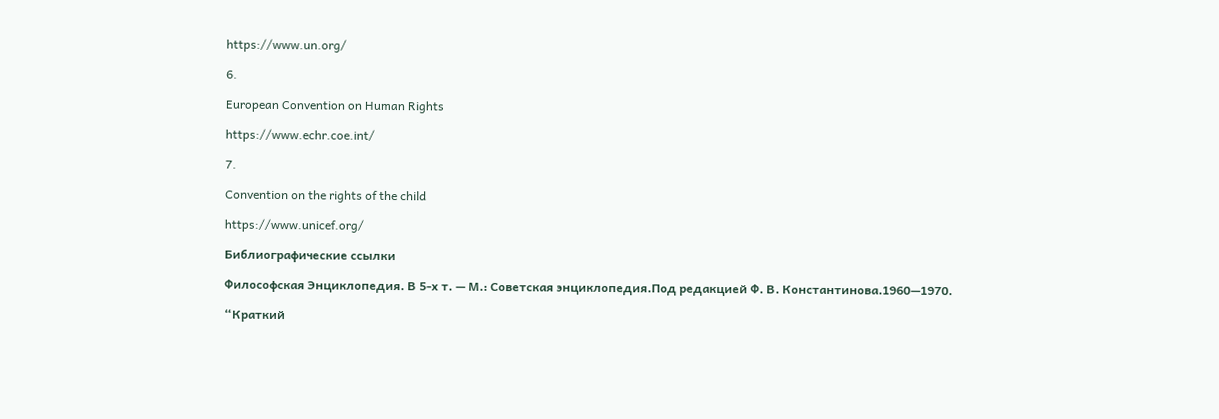https://www.un.org/

6.

European Convention on Human Rights

https://www.echr.coe.int/

7.

Convention on the rights of the child

https://www.unicef.org/

Библиографические ссылки

Философская Энциклопедия. В 5-х т. — М.: Советская энциклопедия.Под редакцией Ф. В. Константинова.1960—1970.

“Краткий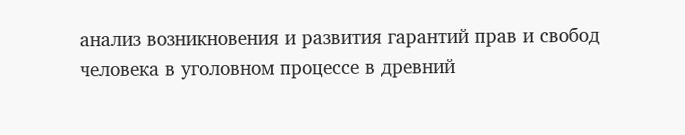анализ возникновения и развития гарантий прав и свобод человека в уголовном процессе в древний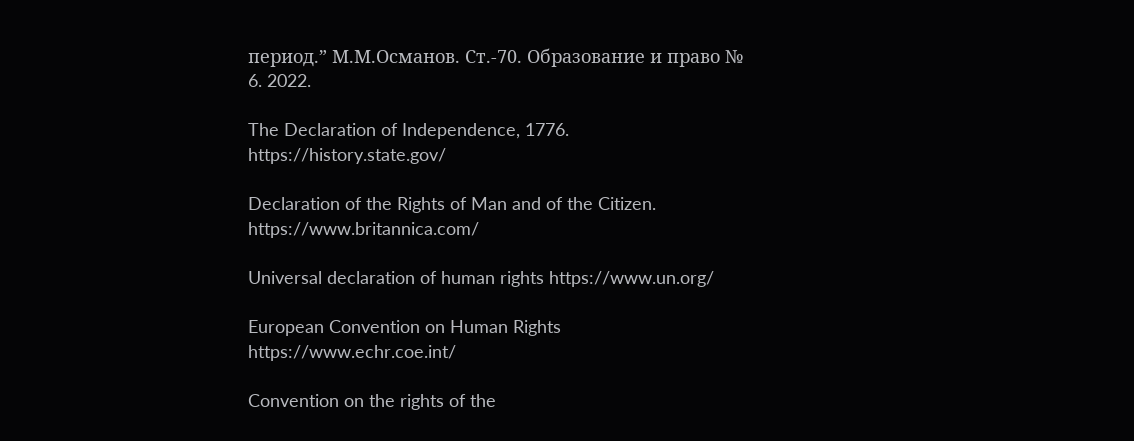период.” М.М.Османов. Ст.-70. Образование и право № 6. 2022.

The Declaration of Independence, 1776. https://history.state.gov/

Declaration of the Rights of Man and of the Citizen. https://www.britannica.com/

Universal declaration of human rights https://www.un.org/

European Convention on Human Rights https://www.echr.coe.int/

Convention on the rights of the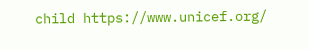child https://www.unicef.org/